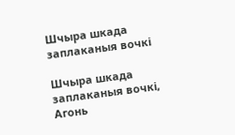Шчыра шкада заплаканыя вочкі

Шчыра шкада заплаканыя вочкі,
Агонь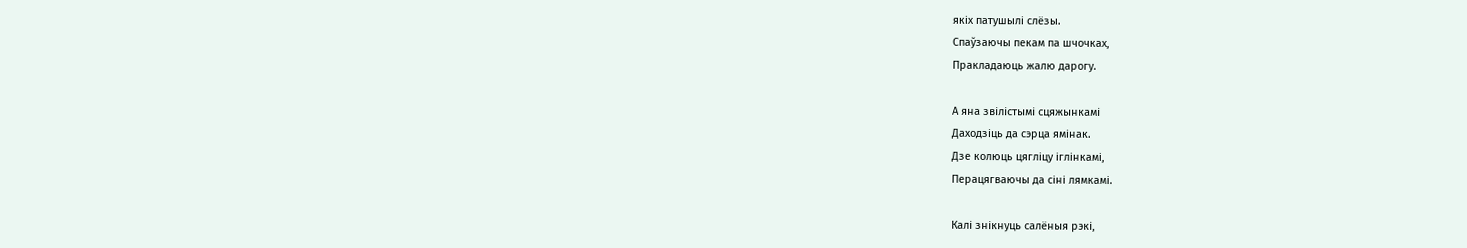якіх патушылі слёзы.
Спаўзаючы пекам па шчочках,
Пракладаюць жалю дарогу.

А яна звілістымі сцяжынкамі
Даходзіць да сэрца ямінак.
Дзе колюць цягліцу іглінкамі,
Перацягваючы да сіні лямкамі.

Калі знікнуць салёныя рэкі,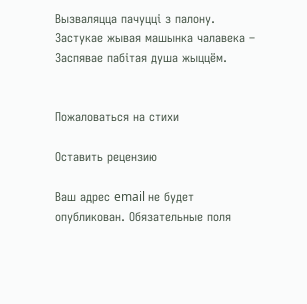Вызваляцца пачуцці з палону.
Застукае жывая машынка чалавека –
Заспявае пабітая душа жыццём.


Пожаловаться на стихи

Оставить рецензию

Ваш адрес email не будет опубликован. Обязательные поля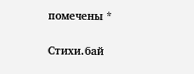помечены *

Стихи.бай